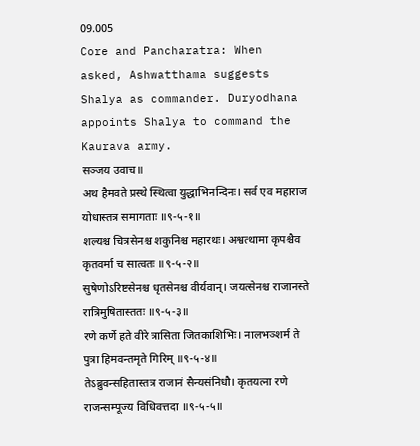09.005
Core and Pancharatra: When asked, Ashwatthama suggests Shalya as commander. Duryodhana appoints Shalya to command the Kaurava army.
सञ्जय उवाच॥
अथ हैमवते प्रस्थे स्थित्वा युद्धाभिनन्दिनः। सर्व एव महाराज योधास्तत्र समागताः ॥९-५-१॥
शल्यश्च चित्रसेनश्च शकुनिश्च महारथः। अश्वत्थामा कृपश्चैव कृतवर्मा च सात्वतः ॥९-५-२॥
सुषेणोऽरिष्टसेनश्च धृतसेनश्च वीर्यवान्। जयत्सेनश्च राजानस्ते रात्रिमुषितास्ततः ॥९-५-३॥
रणे कर्णे हते वीरे त्रासिता जितकाशिभिः। नालभञ्शर्म ते पुत्रा हिमवन्तमृते गिरिम् ॥९-५-४॥
तेऽब्रुवन्सहितास्तत्र राजानं सैन्यसंनिधौ। कृतयत्ना रणे राजन्सम्पूज्य विधिवत्तदा ॥९-५-५॥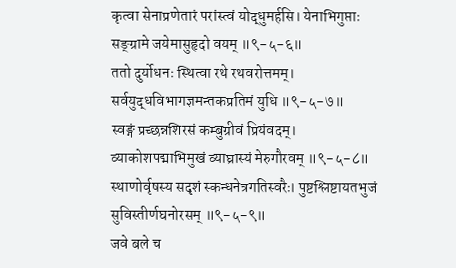कृत्वा सेनाप्रणेतारं परांस्त्वं योद्धुमर्हसि। येनाभिगुप्ताः सङ्ग्रामे जयेमासुहृदो वयम् ॥९-५-६॥
ततो दुर्योधनः स्थित्वा रथे रथवरोत्तमम्। सर्वयुद्धविभागज्ञमन्तकप्रतिमं युधि ॥९-५-७॥
स्वङ्गं प्रच्छन्नशिरसं कम्बुग्रीवं प्रियंवदम्। व्याकोशपद्माभिमुखं व्याघ्रास्यं मेरुगौरवम् ॥९-५-८॥
स्थाणोर्वृषस्य सदृशं स्कन्धनेत्रगतिस्वरैः। पुष्टश्लिष्टायतभुजं सुविस्तीर्णघनोरसम् ॥९-५-९॥
जवे बले च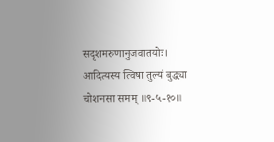सदृशमरुणानुजवातयोः। आदित्यस्य त्विषा तुल्यं बुद्ध्या चोशनसा समम् ॥९-५-१०॥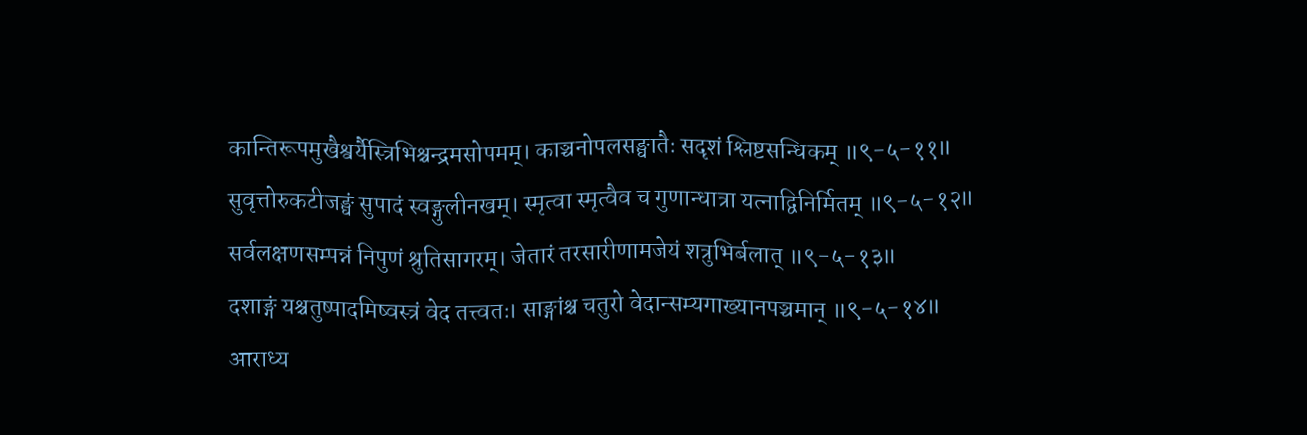कान्तिरूपमुखैश्वर्यैस्त्रिभिश्चन्द्रमसोपमम्। काञ्चनोपलसङ्घातैः सदृशं श्लिष्टसन्धिकम् ॥९-५-११॥
सुवृत्तोरुकटीजङ्घं सुपादं स्वङ्गुलीनखम्। स्मृत्वा स्मृत्वैव च गुणान्धात्रा यत्नाद्विनिर्मितम् ॥९-५-१२॥
सर्वलक्षणसम्पन्नं निपुणं श्रुतिसागरम्। जेतारं तरसारीणामजेयं शत्रुभिर्बलात् ॥९-५-१३॥
दशाङ्गं यश्चतुष्पादमिष्वस्त्रं वेद तत्त्वतः। साङ्गांश्च चतुरो वेदान्सम्यगाख्यानपञ्चमान् ॥९-५-१४॥
आराध्य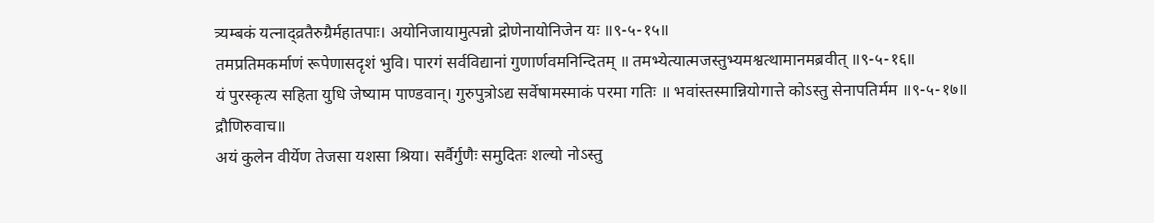त्र्यम्बकं यत्नाद्व्रतैरुग्रैर्महातपाः। अयोनिजायामुत्पन्नो द्रोणेनायोनिजेन यः ॥९-५-१५॥
तमप्रतिमकर्माणं रूपेणासदृशं भुवि। पारगं सर्वविद्यानां गुणार्णवमनिन्दितम् ॥ तमभ्येत्यात्मजस्तुभ्यमश्वत्थामानमब्रवीत् ॥९-५-१६॥
यं पुरस्कृत्य सहिता युधि जेष्याम पाण्डवान्। गुरुपुत्रोऽद्य सर्वेषामस्माकं परमा गतिः ॥ भवांस्तस्मान्नियोगात्ते कोऽस्तु सेनापतिर्मम ॥९-५-१७॥
द्रौणिरुवाच॥
अयं कुलेन वीर्येण तेजसा यशसा श्रिया। सर्वैर्गुणैः समुदितः शल्यो नोऽस्तु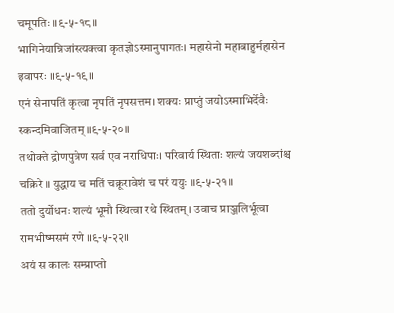चमूपतिः ॥९-५-१८॥
भागिनेयान्निजांस्त्यक्त्वा कृतज्ञोऽस्मानुपागतः। महासेनो महाबाहुर्महासेन इवापरः ॥९-५-१९॥
एनं सेनापतिं कृत्वा नृपतिं नृपसत्तम। शक्यः प्राप्तुं जयोऽस्माभिर्देवैः स्कन्दमिवाजितम् ॥९-५-२०॥
तथोक्ते द्रोणपुत्रेण सर्व एव नराधिपाः। परिवार्य स्थिताः शल्यं जयशब्दांश्च चक्रिरे ॥ युद्धाय च मतिं चक्रूरावेशं च परं ययुः ॥९-५-२१॥
ततो दुर्योधनः शल्यं भूमौ स्थित्वा रथे स्थितम्। उवाच प्राञ्जलिर्भूत्वा रामभीष्मसमं रणे ॥९-५-२२॥
अयं स कालः सम्प्राप्तो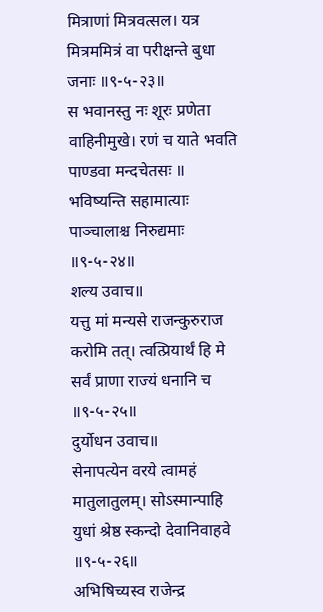मित्राणां मित्रवत्सल। यत्र मित्रममित्रं वा परीक्षन्ते बुधा जनाः ॥९-५-२३॥
स भवानस्तु नः शूरः प्रणेता वाहिनीमुखे। रणं च याते भवति पाण्डवा मन्दचेतसः ॥ भविष्यन्ति सहामात्याः पाञ्चालाश्च निरुद्यमाः ॥९-५-२४॥
शल्य उवाच॥
यत्तु मां मन्यसे राजन्कुरुराज करोमि तत्। त्वत्प्रियार्थं हि मे सर्वं प्राणा राज्यं धनानि च ॥९-५-२५॥
दुर्योधन उवाच॥
सेनापत्येन वरये त्वामहं मातुलातुलम्। सोऽस्मान्पाहि युधां श्रेष्ठ स्कन्दो देवानिवाहवे ॥९-५-२६॥
अभिषिच्यस्व राजेन्द्र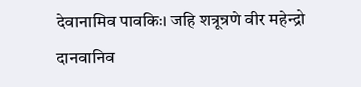देवानामिव पावकिः। जहि शत्रून्रणे वीर महेन्द्रो दानवानिव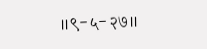॥९-५-२७॥